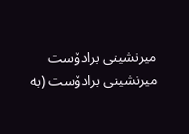میرنشینی برادۆست
میرنشینی برادۆست (بە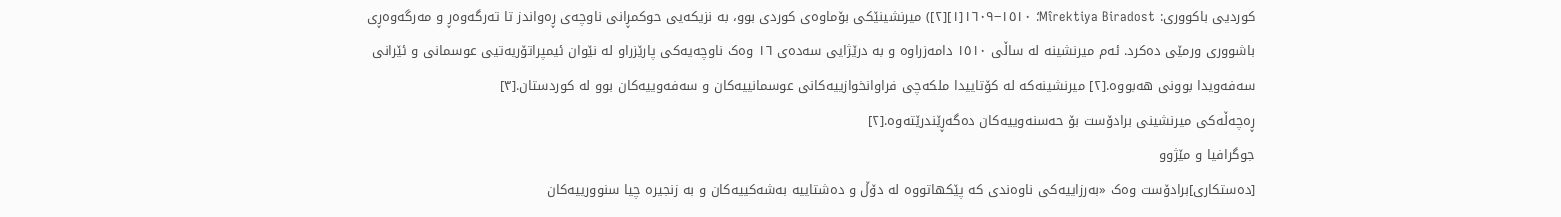کوردیی باکووری: Mîrektiya Biradost؛ ١٥١٠‒١٦٠٩[١][٢]) میرنشینێکی بۆماوەی کوردی بوو، بە نزیکەیی حوکمڕانی ناوچەی ڕەواندز تا تەرگەوەڕ و مەرگەوەڕی باشووری ورمێی دەکرد. ئەم میرنشینە لە ساڵی ١٥١٠ دامەزراوە و بە درێژایی سەدەی ١٦ وەک ناوچەیەکی پارێزراو لە نێوان ئیمپراتۆریەتیی عوسمانی و ئێرانی سەفەویدا بوونی ھەبووە.[٢] میرنشینەکە لە کۆتاییدا ملکەچی فراوانخوازییەکانی عوسمانییەکان و سەفەوییەکان بوو لە کوردستان.[٣]
ڕەچەڵەکی میرنشینی برادۆست بۆ حەسنەوییەکان دەگەڕێندرێتەوە.[٢]
جوگرافیا و مێژوو
[دەستکاری]برادۆست وەک «بەرزاییەکی ناوەندی کە پێکھاتووە لە دۆڵ و دەشتاییە بەشەکییەکان و بە زنجیرە چیا سنوورییەکان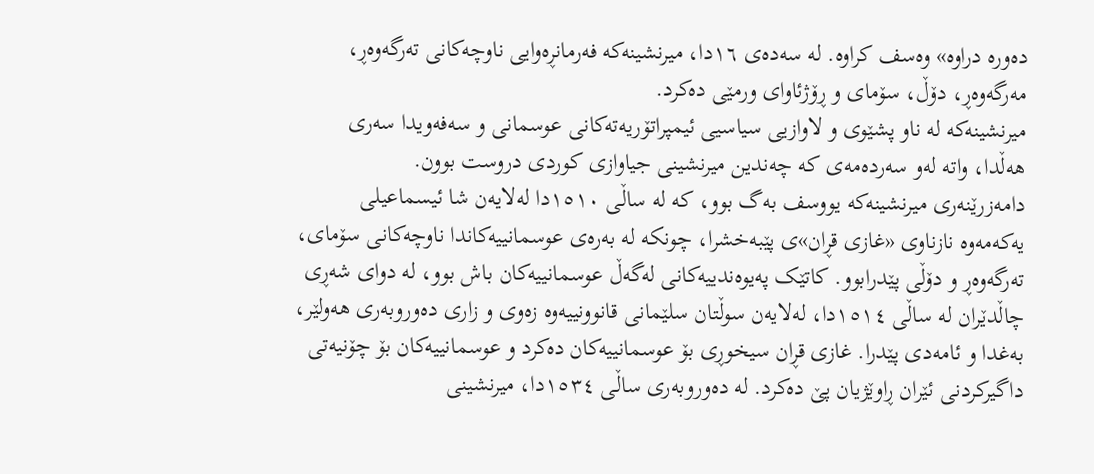دەورە دراوە» وەسف کراوە. لە سەدەی ١٦دا، میرنشینەکە فەرمانڕەوایی ناوچەکانی تەرگەوەڕ، مەرگەوەڕ، دۆڵ، سۆمای و ڕۆژئاوای ورمێی دەکرد.
میرنشینەکە لە ناو پشێوی و لاوازیی سیاسیی ئیمپراتۆریەتەکانی عوسمانی و سەفەویدا سەری ھەڵدا، واتە لەو سەردەمەی کە چەندین میرنشینی جیاوازی کوردی دروست بوون.
دامەزرێنەری میرنشینەکە یووسف بەگ بوو، کە لە ساڵی ١٥١٠دا لەلایەن شا ئیسماعیلی یەکەمەوە نازناوی «غازی قڕان»ی پێبەخشرا، چونکە لە بەرەی عوسمانییەکاندا ناوچەکانی سۆمای، تەرگەوەڕ و دۆڵی پێدرابوو. کاتێک پەیوەندییەکانی لەگەڵ عوسمانییەکان باش بوو، لە دوای شەڕی چاڵدێران لە ساڵی ١٥١٤دا، لەلایەن سوڵتان سلێمانی قانوونییەوە زەوی و زاری دەوروبەری ھەولێر، بەغدا و ئامەدی پێدرا. غازی قڕان سیخوڕی بۆ عوسمانییەکان دەکرد و عوسمانییەکان بۆ چۆنیەتی داگیرکردنی ئێران ڕاوێژیان پێ دەکرد. لە دەوروبەری ساڵی ١٥٣٤دا، میرنشینی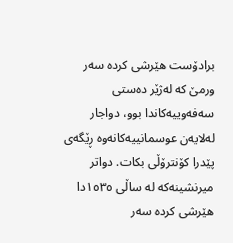برادۆست ھێرشی کردە سەر ورمێ کە لەژێر دەستی سەفەوییەکاندا بوو، دواجار لەلایەن عوسمانییەکانەوە ڕێگەی پێدرا کۆنترۆڵی بکات. دواتر میرنشینەکە لە ساڵی ١٥٣٥دا ھێرشی کردە سەر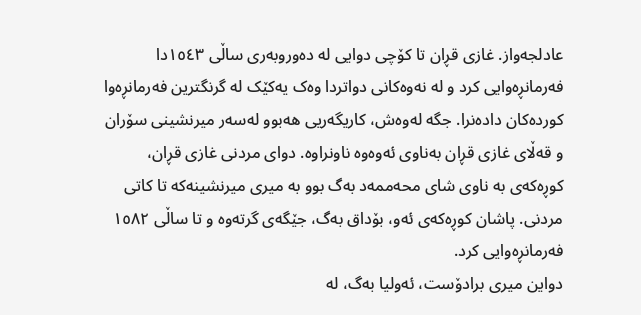عادلجەواز. غازی قڕان تا کۆچی دوایی لە دەوروبەری ساڵی ١٥٤٣دا فەرمانڕەوایی کرد و لە نەوەکانی دواتردا وەک یەکێک لە گرنگترین فەرمانڕەوا کوردەکان دادەنرا. جگە لەوەش، کاریگەریی ھەبوو لەسەر میرنشینی سۆران و قەڵای غازی قڕان بەناوی ئەوەوە ناونراوە. دوای مردنی غازی قڕان، کوڕەکەی بە ناوی شای محەممەد بەگ بوو بە میری میرنشینەکە تا کاتی مردنی. پاشان کوڕەکەی ئەو، بۆداق بەگ، جێگەی گرتەوە و تا ساڵی ١٥٨٢ فەرمانڕەوایی کرد.
دواین میری برادۆست، ئەولیا بەگ، لە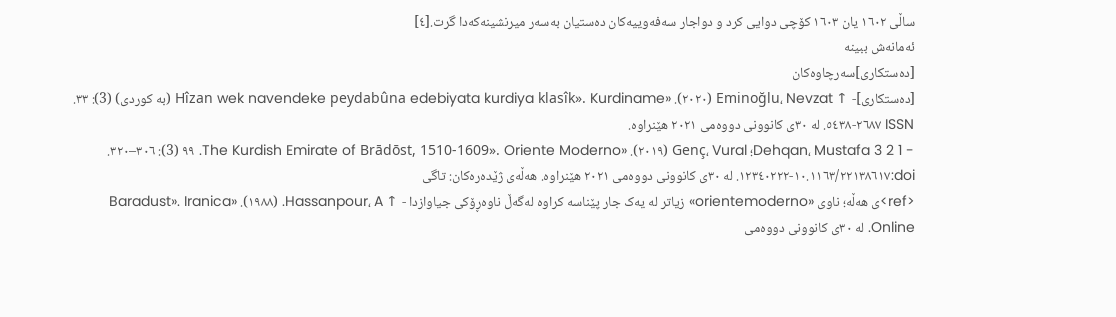ساڵی ١٦٠٢ یان ١٦٠٣ کۆچی دوایی کرد و دواجار سەفەوییەکان دەستیان بەسەر میرنشینەکەدا گرت.[٤]
ئەمانەش ببینە
[دەستکاری]سەرچاوەکان
[دەستکاری]- ↑ Eminoğlu، Nevzat (٢٠٢٠). «Hîzan wek navendeke peydabûna edebiyata kurdiya klasîk». Kurdiname (بە کوردی) (3): ٣٣. ISSN ٢٦٨٧-٥٤٣٨. لە ٣٠ی کانوونی دووەمی ٢٠٢١ ھێنراوە.
- 1 2 3 Dehqan، Mustafa؛ Genç، Vural (٢٠١٩). «The Kurdish Emirate of Brādōst, 1510-1609». Oriente Moderno. ٩٩ (3): ٣٠٦–٣٢٠. doi:١٠.١١٦٣/٢٢١٣٨٦١٧-١٢٣٤٠٢٢٢. لە ٣٠ی کانوونی دووەمی ٢٠٢١ ھێنراوە. ھەڵەی ژێدەرەکان: تاگی
<ref>ی ھەڵە؛ ناوی «orientemoderno» زیاتر لە یەک جار پێناسە کراوە لەگەڵ ناوەڕۆکی جیاوازدا - ↑ Hassanpour، A. (١٩٨٨). «Baradust». Iranica Online. لە ٣٠ی کانوونی دووەمی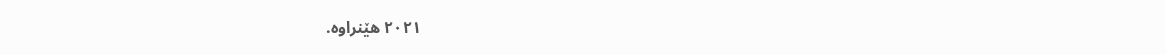٢٠٢١ ھێنراوە.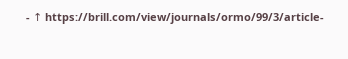- ↑ https://brill.com/view/journals/ormo/99/3/article-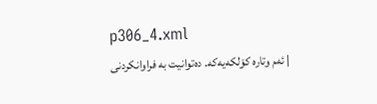p306_4.xml
| ئەم وتارە کۆلکەیەکە. دەتوانیت بە فراوانکردنی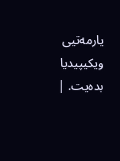یارمەتیی ویکیپیدیا بدەیت. |